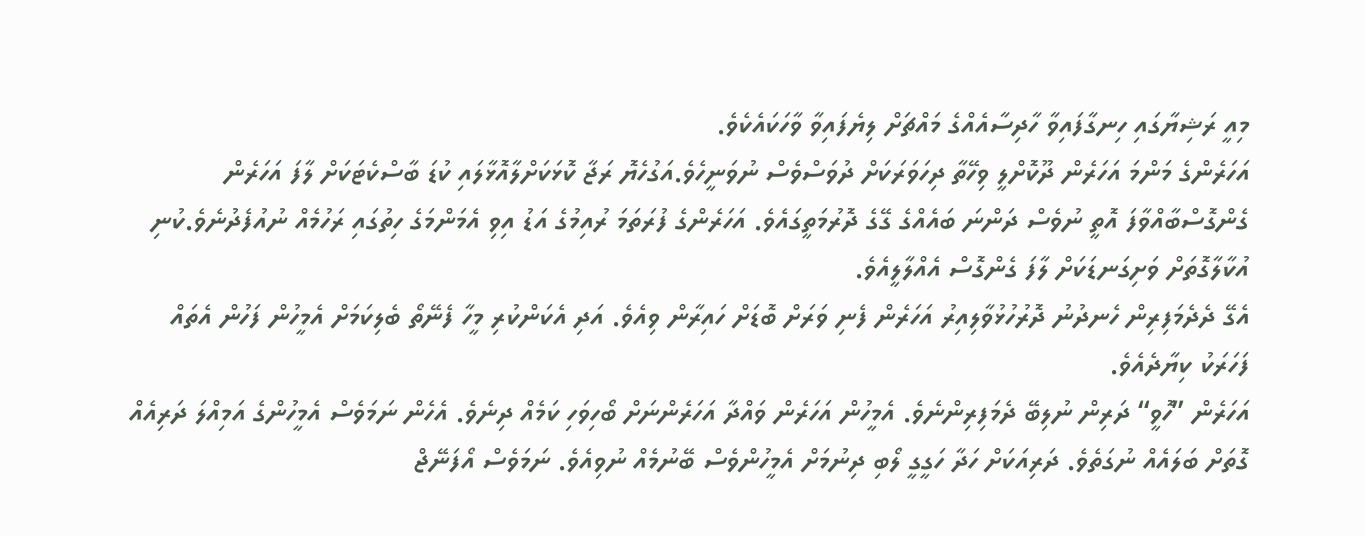މިއީ ރަޝިޔާގައި ހިނގާފައިވާ ހާދިސާއެއްގެ މައްޗަށް ލިޔެފައިވާ ވާހަކައެކެވެ.
އަހަރެންގެ މަންމަ އަހަރެން ދޫކޮށްލީ ވިހޭތާ ދިހަވަރަކަށް ދުވަސްވެސް ނުވަނީހެވެ.އަގުހެޔޮ ރަޖާ ކޮޅަކަށްލާއޮޅާލައި ކުޑަ ބާސްކެޓަކަށް ލާފަ އަހަރެން ގެންގޮސްބާއްވާފަ އޮތީ ނުވެސް ދަންނަ ބައެއްގެ ގޭގެ ދޮރުމަތީގައެވެ. އަހަރެންގެ ފުރަތަމަ ރުއިމުގެ އަޑު އިވި އެމަންމަގެ ހިތުގައި ރަހުމެއް ނުއުފެދުނެވެ.ކުނި އުކާލާގޮތަށް ވަށިގަނޑަކަށް ލާފަ ގެންގޮސް އެއްލާލީއެވެ.
އެގޭ ދެދެމަފިރިން ހެނދުނު ދޮރުހުޅުވާލިއިރު އަހަރެން ފެނި ވަރަށް ބޮޑަށް ހައިރާން ވިއެވެ. އަދި އެކަންކުރި މީހާ ފެނޭތޯ ބެލިކަމަށް އެމީހުން ފަހުން އެތައް ފަހަރަކު ކިޔާދެއެވެ.
އަހަރެން ”ހޮވީ“ ދަރިން ނުލިބޭ ދެމަފިރިންނެވެ. އެމީހުން އަހަރެން ވައްދާ އަހަރެންނަށް ބޯހިވަހި ކަމެއް ދިނެވެ. އެހެން ނަމަވެސް އެމީހުންގެ އަމިއްލަ ދަރިއެއް ގޮތަށް ބަލައެއް ނުގަތެވެ. ދަރިއަކަށް ހަދާ ހަގީގީ ލޯބި ދިނުމަށް އެމީހުންވެސް ބޭނުމެއް ނުވިއެވެ. ނަމަވެސް އޯފަނޭޖް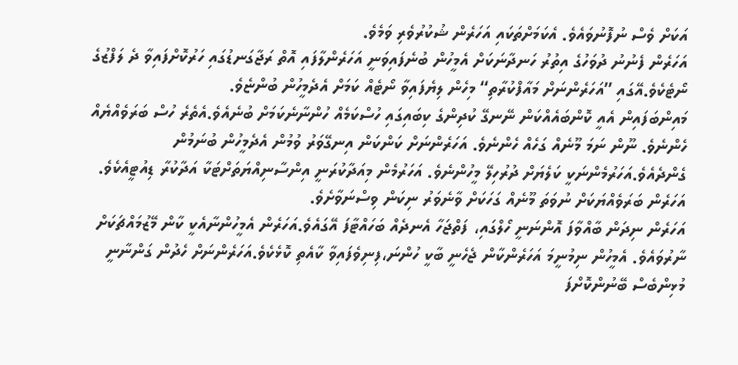އަކަށް ވެސް ނުފޮނުވައެވެ. އެކަމަށްތަކައި އަހަރެން ޝުކުރުވެރި ވަމެވެ.
އަހަރެން ފެނުނު ދުވަހުގެ އިތުރު ހަނދާނަކަށް އެމީހުން ބުނެފައިވަނީ އަހަރެންލާފައި އޮތް ރަޖާގަނޑުގައި ހަރުކޮށްފައިވާ ދެ ލަފްޒުގެ ނޯޓެކެވެ.އޭގައި ”އަހަރެންނަށް މައާފްކުރާތި“ މިހެން ލިޔެފައިވާ ނޯޓެއް ކަމަށް އެދެމީހުން ބުންޏެވެ.
މައިންބަފައިން އެއީ ކޮންބައެއްކަން ނޭނގޭ ކުދިންގެ ކިބައިގައި ހުސްކަމެއް ހުންނާނެކަމަށް ބުނެއެވެ.އެތެރެ ހުސް ބަރަވެއްޔެއް ހެންނެވެ. ނޫން ނަމަ މޫނެއް ގަހެއް ހެންނެވެ. އަހަރެންނަށް ކަންކަން އިނގޭވަރު ވުމުން އެދެމީހުން ބުނަމުން ގެންދެއެވެ.އަހަރުމެންނަކީ ކަލެޔަށް ދުރުހިލޭ މީހުންނެވެ. އަހަރުމެން މިއަދާކުރަނީ އިންސާނިއްޔަތަށްޓަކާ އަދާކުރާ ޑިއުޓީއެކެވެ. އަހަރެން ބަރަވެއްޔަކަށް ނުވަތަ މޫނެއް ގަހަކަށް ވާނެވަރު ނިކަން ވިސްނަވާށެވެ.
އަހަރެން ނިދަން ބާއްވާފަ އޮންނަނީ ހޯލްގައި، ފަތްޖަހާ އެނދެއް ބަހައްޓާފަ އޭގައެވެ.އަހަރެން އެމީހުންނާއެކީ ކާން މޭޒުމައްޗަކަށް ނާރުވައެވެ. އެމީހުން ނިމުނީމަ އަހަރެންކާން ޖެހެނީ ބާކީ ހުންނަ،ފިނިވެފައިވާ ކާއެތި ކޮޅެކެވެ.އަހަރެންނަށް ހެދުން ގަންނާނީ މުޅިންބެސް ބޭނުންކޮށްފަ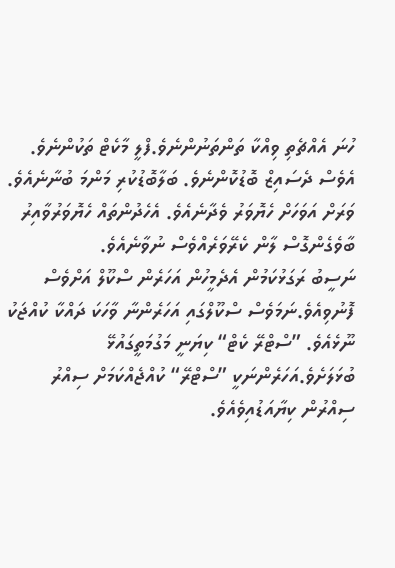ހުނަ އެއްޗެތި ވިއްކާ ތަންތަނުންނެވެ.ފްލީ މާކެޓް ތަކުންނެވެ. އެވެސް ދެސައިޒް ބޮޑުކޮންނެވެ. ބަލާބޮޑުކުރި މަންމަ ބުނާނެއެވެ. ވަރަށް އަވަހަށް ހެޔޮވަރު ވެދާނެއެވެ. އެހެދުންތައް ހެޔޮވަރުވާއިރު ބާވެގެންގޮސް ލާން ކެރޭވަރެއްވެސް ނުވާނެއެވެ.
ނަސީބު ރަގަޅުކަމުން އެދެމީހުން އަހަރެން ސްކޫލް އަށްވެސް ފޮނުވިއެވެ.ނަމަވެސް ސްކޫލްގައި އަހަރެންނާ ވާހަކަ ދައްކާ ކުއްޖަކު ނޫޅެއެވެ. ”ސްޓްރޭ ކެޓް“ ކިޔަނީ މަގުމަތީގައުޅޭ ބުޅަލަށެވެ.އަހަރެންނަކީ ”ސްޓްރޭ“ ކުއްޖެއްކަމަށް ސިއްރު ސިއްރުން ކިޔާއަޑުއިވެއެވެ.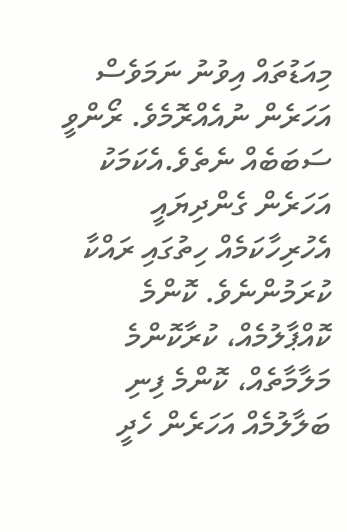މިއަޑުތައް އިވުނު ނަމަވެސް އަހަރެން ނުއެއްރޮމެވެ. ރޯންވީ ސަބަބެއް ނެތެވެ.އެކަމަކު އަހަރެން ގެންދިޔައީ އެހުރިހާކަމެއް ހިތުގައި ރައްކާ ކުރަމުންނެވެ. ކޮންމެ ކޮއްޕާލުމެއް، ކުރާކޮންމެ މަލާމާތެއް، ކޮންމެ ފިނި ބަލާލުމެއް އަހަރެން ހެދީ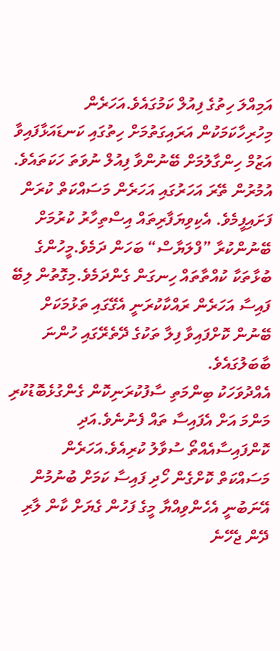އަމިއްލަ ހިތުގެ ފިއުލް ކަމުގައެވެ.އަހަރެން މިހުރިހާކަމަކުން އަރައިގަތުމަށް ހިތުގައި ކަނޑައަޅާފައިވާ އަޒުމް ހިންގާލުމަށް ބޭނުންވާ ފިއުލް ނުވަތަ ހަކަތައެވެ.
އުމުރުން ތޭރަ އަހަރުގައި އަހަރެން މަސައްކަތް ކުރަން ފަށައިފީމެވެ. އެކިވިޔަފާރިތައް އިސްތިހާރު ކުރުމަށް ބޭނުންކުރާ ”ފްލަޔާސް“ ބަހަން ދަމެވެ.މީހުންގެ ބުޅާތަކާ ކުއްތާތައް ހިނގަން ގެންދަމެވެ.މިގޮތުން ލިބޭ ފައިސާ އަހަރެން ރައްކާކުރަނީ އެގޭގައި ތަޅުމަކަށް ބޭނުން ކޮށްފައިވާ ފިލާ ތަކުގެ ދޭތެރޭގައި ހުންނަ ބާބަލުގައެވެ.
އެއްދުވަހަކު ބިންމަތި ސާފުކުރަނިކޮން ގެންގުޅެބޮޑުކުރި މަންމަ އަށް އެފައިސާ ތައް ފެނުނެވެ.އަދި ކޮންފައިސާއެއްތޯ ސުވާލު ކުރިއެވެ.އަހަރެން މަސައްކަތް ކޮށްގެން ހޯދި ފައިސާ ކަމަށް ބުނުމުން އޭނަބުނީ އެހެންވިއްޔާ މީގެ ފަހުން ގެޔަށް ކާން ލާރި ދޭން ޖެހޭނެ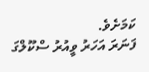ކަމަށެވެ.
ފަނަރަ އަހަރު ވީއުރު ސްކޫލްގަ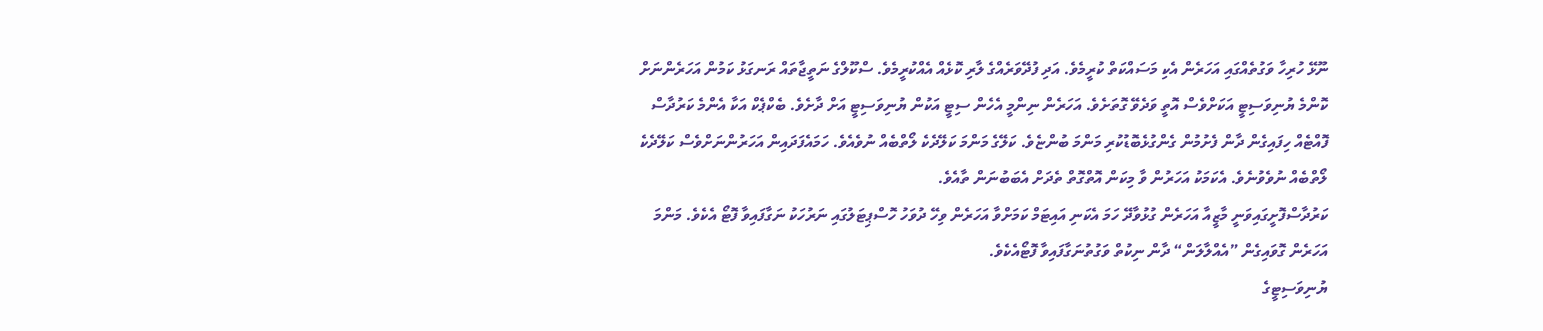ނޫޅޭ ހުރިހާ ވަގުތެއްގައި އަހަރެން އެކި މަސައްކަތް ކުރީމެވެ. އަދި ފުދޭވަރެއްގެ ލާރި ކޮޅެއް އެއްކުރީމެވެ. ސްކޫލްގެ ނަތީޖާތައް ރަނގަޅު ކަމުން އަހަރެންނަށް ކޮންމެ ޔުނިވަސިޓީ އަކަށްވެސް އޮތީ ވަދެވޭ ގޮތަށެވެ. އަހަރެން ނިންމީ އެހެން ސިޓީ އަކުން ޔުނިވަސިޓީ އަށް ދާށެވެ. ބެކްޕެކް އަކާ އެންމެ ކަރުދާސް ފޮއްޓެއް ހިފައިގެން ދާން ފެށުމުން ގެންގުޅެބޮޑުކުރި މަންމަ ބުންޏެވެ. ކަލޭގެ މަންމަ ކަލޭދެކެ ލޯތްބެއް ނުވެއެވެ. ހަމައެފަދައިން އަހަރުންނަށްވެސް ކަލޭދެކެ ލޯތްބެއް ނުވެވުނެވެ. އެކަމަކު އަހަރުން ވާ މިކަން އޮތްގޮތް ތެދަށް އެބަބުނަން ތާއެވެ.
ކަރުދާސްފޮށީގައިވަނީ މާޒީއާ އަހަރެން ގުޅުވާދޭ ހަމަ އެކަނި އައިޓަމް ކަމަށްވާ އަހަރެން ވިހޭ ދުވަހު ހޮސްޕިޓަލުގައި ނަރުހަކު ނަގާފައިވާ ފޮޓޯ އެކެވެ. މަންމަ އަހަރެން ގޮވައިގެން ”އެއްލާލަން“ ދާން ނިކުތް ވަގުތުނަގާފައިވާ ފޮޓޯއެކެވެ.
ޔުނިވަސިޓީގެ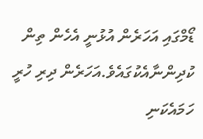ޑޯމްގައި އަހަރެން އުޅުނީ އެހެން ތިން ކުދިންނާއެކުގައެވެ.އަހަރެން ދިރި ހުރީ ހަމައެކަނި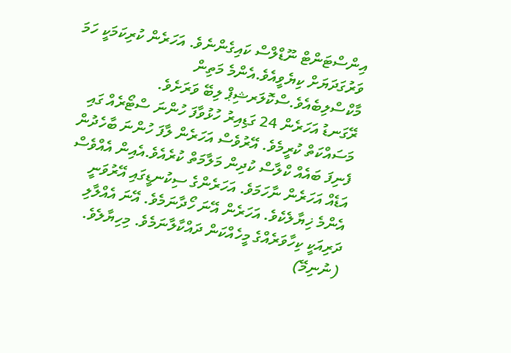އިންސްޓަންޓް ނޫޑްލްސް ކައިގެންނެވެ. އަހަރެން ކުރިކަމަކީ ހަމަ ވަރުގަދަޔަށް ކިޔެވީއެވެ.އެންމެ މަތިން މާކްސްލިބެއެވެ.ސްކޮލަރޝިޕް ލިބޭ ވަރަށެވެ.
ރޭގަނޑު އަހަރެން 24 ގަޑިއިރު ހުޅުވާފަ ހުންނަ ސްޓޯރެއް ގައި މަސައްކަތް ކުރީމެވެ. އޭރުވެސް އަހަރެން ލާފަ ހުންނަ ބާހެދުން ފެނިފަ ބައެއް ކްލާސް ކުދިން މަލާމަތް ކުރެއެވެ.އެއިން އެއްވެސް އަޑެއް އަހަރެން ނާހަމަވެ. އަހަރެންގެ ސިކުނޑީގައި އޭރުވަނީ އެންމެ ޚިޔާލެކެވެ. އަހަރެން އޭނަ ހޯދާނަމެވެ. އޭނަ އެއްލާލި ދަރިއަކީ ކިހާވަރެއްގެ މީހެއްކަން ދައްކާލާނަމެވެ. މިހިޔާލެވެ.
(ނުނިމޭ)